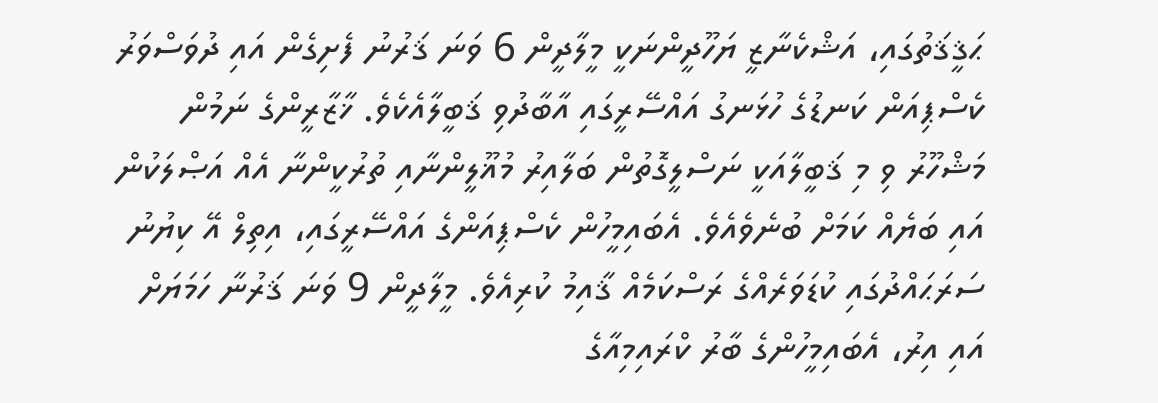ޙަޤީޤަތުގައި، އަޝްކެނާޒީ ޔަހޫދީންނަކީ މީލާދީން 6 ވަނަ ޤަރުނު ފެށިގެން އައި ދުވަސްވަރު ކެސްޕިއަން ކަނޑުގެ ހުޅަނގު އައްސޭރީގައި އާބާދުވި ޤަބީލާއެކެވެ. ޚާޒާރީންގެ ނަމުން މަޝްހޫރު ވި މި ޤަބީލާއަކީ ނަސްލީގޮތުން ބަލާއިރު މުޣޫލީންނާއި ތުރުކީންނާ އެއް އަޞްލަކުން އައި ބަޔެއް ކަމަށް ބުނެވެއެވެ. އެބައިމީހުން ކެސްޕިއަންގެ އައްސޭރީގައި، އިތިލް އޭ ކިޔުނު ސަރަޙައްދުގައި ކުޑަވަރެއްގެ ރަސްކަމެއް ޤާއިމު ކުރިއެވެ. މީލާދީން 9 ވަނަ ޤަރުނާ ހަމަޔަށް އައި އިރު، އެބައިމީހުންގެ ބާރު ކްރައިމިއާގެ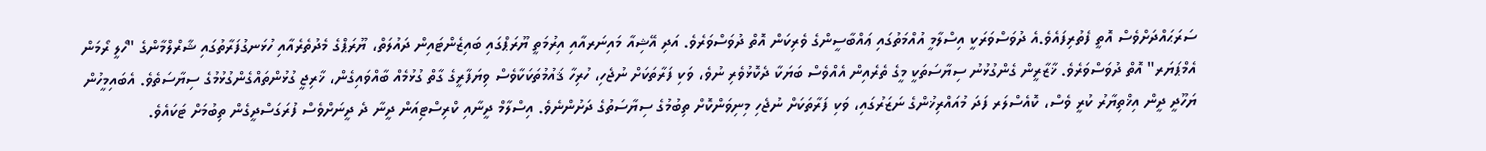ސަރަޙައްދަށްވެސް އޮތީ ފެތުރިފައެވެ.އެ ދުވަސްވަރަކީ އިސްލާމީ އުއްމަތުގައި ޢައްބާސީންގެ ވެރިކަން އޮތް ދުވަސްވަރެވެ. އަދި އޭޝިއާ މައިނަރއާއި އިރުމަތީ ޔޫރަޕްގައި ބައިޒެންޓައިން ދައުލަތް، ޔޫރަޕްގެ މެދުތެރެއާއި ހުޅަނގުފަރާތުގައި ޝާރްލްމާންގެ "ހޯލީ ރޯމަން އެމްޕަޔަރ" އޮތް ދުވަސްވަރެވެ. ޚާޒާރީން ގެންގުޅުނު ސިޔާސަތަކީ މީގެ ތެރެއިން އެއްވެސް ބަޔަކާ ދެކޮޅުވެރި ނުވެ، ވަކި ފަރާތަކަށް ނުޖެހި، ހުރިހާ ޤައުމުތަކަކާވެސް ވިޔަފާރީގެ ގާތް ގުޅުމެއް ބާއްވައިގެން، ޚާރިޖީ ގުޅުންތައްގެންގުޅުމުގެ ސިޔާސަތެވެ. އެބައިމީހުން ޔަހޫދީ ދީން އިޚްތިޔާރު ކުރީ ވެސް، ކޮއެސްލަރ ފަދަ މުއައްރިޚުންގެ ނަޒަރުގައި، ވަކި ފަރާތަކަށް ނުޖެހި މިނިވަންކޮށް ތިބުމުގެ ސިޔާސަތުގެ ދަށުންނެވެ. އިސްލާމް ދީނާއި ކްރިސްޓިއަން ދީނާ ދެ ދީނަށްވެސް ފުރަގަސްދީގެން ތިބުމަށް ޓަކައެވެ.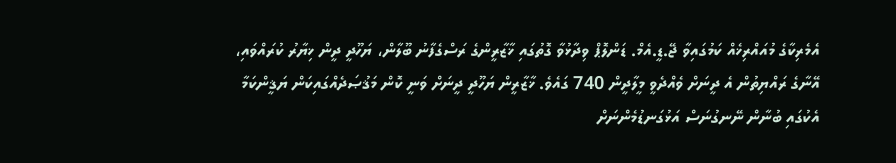އެމެރިކާގެ މުއައްރިޚެއް ކަމުގައިވާ ޖޭ.ޑީ.އެމް. ޑަންލޮޕް ވިދާޅުވާ ގޮތުގައި ޚާޒާރީންގެ ރަސްގެފާނު ބޫލާން، ޔަހޫދީ ދީން ޚިޔާރު ކުރައްވައި، އޭނާގެ ރައްޔިތުން އެ ދީނަށް ވެއްދެވީ މީލާދީން 740 ގައެވެ. ޚާޒާރީން ޔަހޫދީ ދީނަށް ވަނީ ކޮން މަޤުޞަދެއްގައިކަން ޔަޤީންކަމާ އެކުގައި ބުނާން ނޭނގުނަސް އަޅުގަނޑުމެންނަށް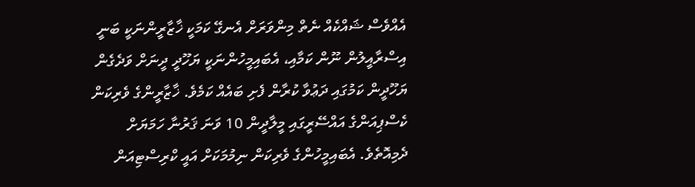އެއްވެސް ޝައްކެއް ނެތް މިންވަރަށް އެނގޭ ކަމަކީ ޚާޒާރީންނަކީ ބަނީ އިސްރާއީލުން ނޫން ކަމާއި، އެބައިމީހުންނަކީ ޔަހޫދީ ދީނަށް ވަދެގެން ޔަހޫދީން ކަމުގައި ދަޢުވާ ކުރާން ފެށި ބައެއް ކަމެވެ. ޚާޒާރީންގެ ވެރިކަން ކެސްޕިއަންގެ އައްސޭރީގައި މީލާދީން 10 ވަނަ ޤަރުނާ ހަމަޔަށް ދެމިއޮތެވެ. އެބައިމީހުންގެ ވެރިކަން ނިމުމަކަށް އައީ ކްރިސްޓިއަން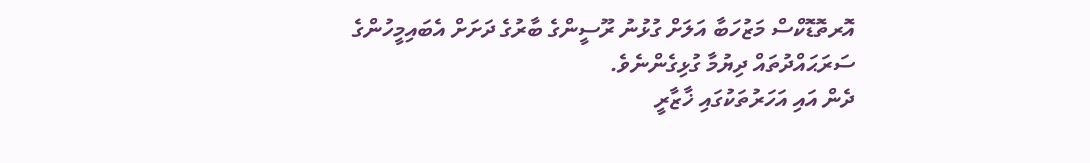އޮރތޮޑޮކްސް މަޒުހަބާ އަލަށް ގުޅުނު ރޫސީންގެ ބާރުގެ ދަށަށް އެބައިމީހުންގެ ސަރަޙައްދުތައް ދިޔުމާ ގުޅިގެންނެވެ.
ދެން އައި އަހަރުތަކުގައި ޚާޒާރީ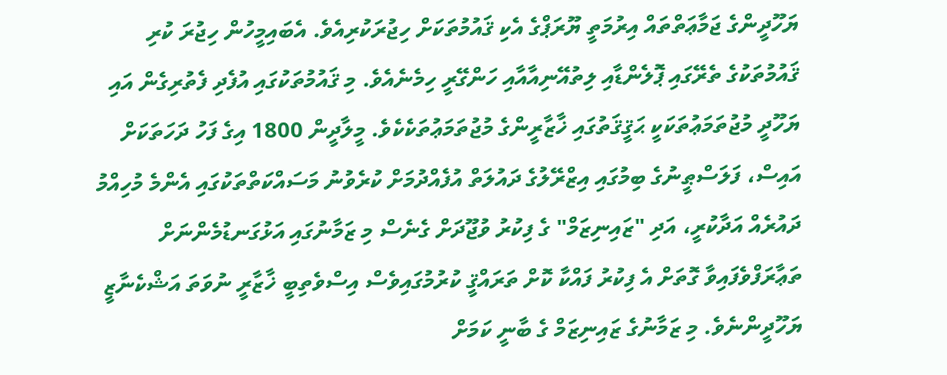ޔަހޫދީންގެ ޖަމާޢަތްތައް އިރުމަތީ ޔޫރަޕްގެ އެކި ޤައުމުތަކަށް ހިޖުރަކުރިއެވެ. އެބައިމީހުން ހިޖުރަ ކުރި ޤައުމުތަކުގެ ތެރޭގައި ޕޮލެންޑާއި ލިތުއޭނިއާއާއި ހަންގޭރީ ހިމެނެއެވެ. މި ޤައުމުތަކުގައި އުފެދި ފެތުރިގެން އައި ޔަހޫދީ މުޖުތަމަޢުތަކަކީ ޙަޤީޤަތުގައި ޚާޒާރީންގެ މުޖުތަމަޢުތަކެކެވެ. މީލާދީން 1800 އިގެ ފަހު ދަހަތަކަށް އައިސް، ފަލަސްޠީނުގެ ބިމުގައި އިޒްރޭލުގެ ދައުލަތް އުފެއްދުމަށް ކުރެވުނު މަސައްކަތްތަކުގައި އެންމެ މުހިއްމު ދައުރެއް އަދާކުރީ، އަދި "ޒައިނިޒަމް" ގެ ފިކުރު ވުޖޫދަށް ގެނެސް މި ޒަމާނުގައި އަޅުގަނޑުމެންނަށް ތަޢާރަފްވެފައިވާ ގޮތަށް އެ ފިކުރު ފައްކާ ކޮށް ތަރައްޤީ ކުރުމުގައިވެސް އިސްވެތިބީ ޚާޒާރީ ނުވަތަ އަޝްކެނާޒީ ޔަހޫދީންނެވެ. މި ޒަމާނުގެ ޒައިނިޒަމް ގެ ބާނީ ކަމަށް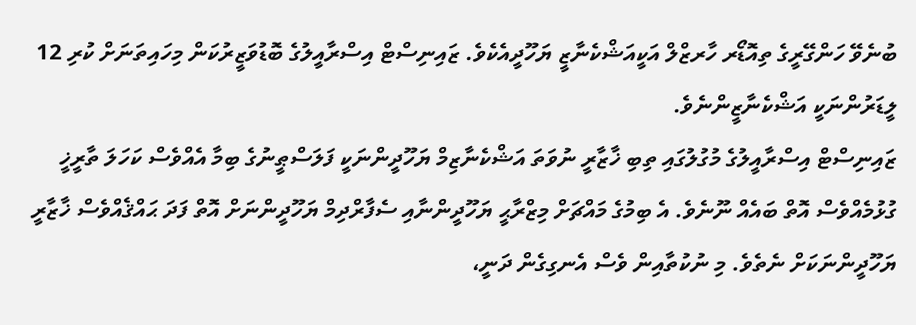ބުނެވޭ ހަންގޭރީގެ ތިއޮޑޯރ ހާރޒްލް އަކީއަޝްކެނާޒީ ޔަހޫދީއެކެވެ. ޒައިނިސްޓް އިސްރާއީލުގެ ބޮޑުވަޒީރުކަން މިހައިތަނަށް ކުރި 12 ލީޑަރުންނަކީ އަޝްކެނާޒީންނެވެ.
ޒައިނިސްޓް އިސްރާއީލުގެ މުގުލުގައި ތިބި ޚާޒާރީ ނުވަތަ އަޝްކެނާޒިމް ޔަހޫދީންނަކީ ފަލަސްޠީނުގެ ބިމާ އެއްވެސް ކަހަލަ ތާރީޚީ ގުޅުމެއްވެސް އޮތް ބައެއް ނޫނެވެ. އެ ބިމުގެ މައްޗަށް މިޒްރާޙީ ޔަހޫދީންނާއި ސެފާރްދިމް ޔަހޫދީންނަށް އޮތް ފަދަ ޙައްޤެއްވެސް ޚާޒާރީ ޔަހޫދީންނަކަށް ނެތެވެ. މި ނުކުތާއިން ވެސް އެނގިގެން ދަނީ،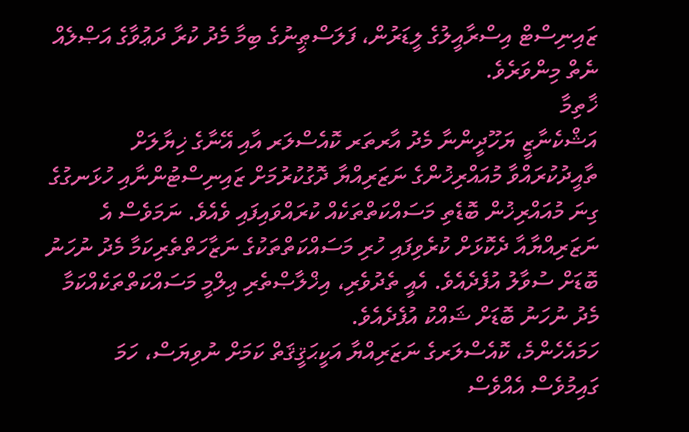ޒައިނިސްޓް އިސްރާއީލުގެ ލީޑަރުން، ފަލަސްޠީނުގެ ބިމާ މެދު ކުރާ ދަޢުވާގެ އަޞްލެއް ނެތް މިންވަރެވެ.
ޚާތިމާ
އަޝްކެނާޒީ ޔަހޫދީންނާ މެދު އާރތަރ ކޮއެސްލަރ އާއި އޭނާގެ ޚިޔާލަށް ތާއީދުކުރައްވާ މުއައްރިޚުންގެ ނަޒަރިއްޔާ ދޮގުކުރުމަށް ޒައިނިސްޓުންނާއި ހުޅަނގުގެ ގިނަ މުއައްރިޚުން ބޮޑެތި މަސައްކަތްތަކެއް ކުރައްވައިފައި ވެއެވެ. ނަމަވެސް އެ ނަޒަރިއްޔާއާ ދެކޮޅަށް ކުރެވިފައި ހުރި މަސައްކަތްތަކުގެ ނަޒާހަތްތެރިކަމާ މެދު ނުހަނު ބޮޑަށް ސުވާލު އުފެދެއެވެ. އެއީ ތެދުވެރި، އިޚްލާޞްތެރި ޢިލްމީ މަސައްކަތްތަކެއްކަމާ މެދު ނުހަނު ބޮޑަށް ޝައްކު އުފެދެއެވެ.
ހަމައެހެންމެ، ކޮއެސްލަރގެ ނަޒަރިއްޔާ އަކީޙަޤީޤަތް ކަމަށް ނުވިޔަސް، ހަމަ ގައިމުވެސް އެއްވެސް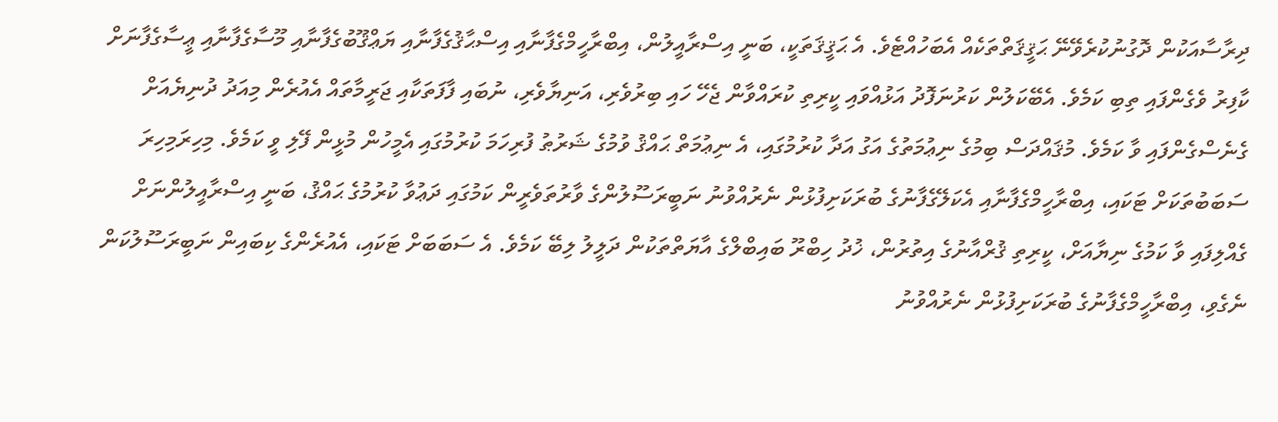ދިރާސާއަކުން ދޮގުނުކުރެވޭނޭ ޙަޤީޤަތްތަކެއް އެބަހުއްޓެވެ. އެ ޙަޤީޤަތަކީ، ބަނީ އިސްރާއީލުން، އިބްރާހީމްގެފާނާއި އިސްޙާޤުގެފާނާއި ޔަޢްޤޫބުގެފާނާއި މޫސާގެފާނާއި ޢީސާގެފާނަށް ކާފިރު ވެގެންފައި ތިބި ކަމެވެ. އެބޭކަލުން ކަރުނަފޮދު އަޅުއްވައި ކީރިތި ކުރައްވާން ޖެހޭ ހައި ބިރުވެރި، އަނިޔާވެރި، ނުބައި ފާފަތަކާއި ޖަރީމާތައް އެއުރެން މިއަދު ދުނިޔެއަށް ގެނެސްގެންފައި ވާ ކަމެވެ. މުޤައްދަސް ބިމުގެ ނިޢުމަތުގެ އަގު އަދާ ކުރުމުގައި، އެ ނިޢުމަތް ޙައްޤު ވުމުގެ ޝަރުޠު ފުރިހަމަ ކުރުމުގައި އެމީހުން މުޅީން ފޭލި ވީ ކަމެވެ. މިހިރަމިހިރަ ސަބަބުތަކަށް ޓަކައި، އިބްރާހީމްގެފާނާއި އެކަލޭގެފާނުގެ ބުރަކަށިފުޅުން ނެރުއްވުނު ނަބީރަސޫލުންގެ ވާރުތަވެރީން ކަމުގައި ދަޢުވާ ކުރުމުގެ ޙައްޤު، ބަނީ އިސްރާއީލުންނަށް ގެއްލިފައި ވާ ކަމުގެ ނިޔާއަށް، ކީރިތި ޤުރްއާނުގެ އިތުރުން، ޚުދު ހިބްރޫ ބައިބްލްގެ އާޔަތްތަކުން ދަލީލު ލިބޭ ކަމެވެ. އެ ސަބަބަށް ޓަކައި، އެއުރެންގެ ކިބައިން ނަބީރަސޫލުކަން ނެގެވި، އިބްރާހީމްގެފާނުގެ ބުރަކަށިފުޅުން ނެރުއްވުނު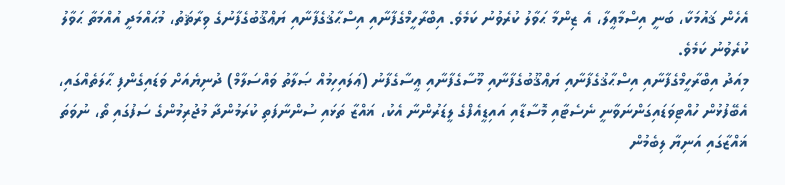އެހެން ޤައުމަކާ، ބަނީ އިސްމާޢީލާ، އެ ޒިންމާ ޙަވާލު ކުރެވުނު ކަމެވެ. އިބްރާހީމްގެފާނާއި އިސްޙާޤުގެފާނާއި ޔަޢްޤޫބުގެފާނުގެ ވިރާޘަތު، މުޙައްމަދީ އުއްމަތާ ޙަވާލު ކުރެވުނު ކަމެވެ.
މިއަދު އިބްރާހީމްގެފާނާއި އިސްޙާޤުގެފާނާއި ޔަޢްޤޫބުގެފާނާއި މޫސާގެފާނާއި ޢީސާގެފާނު (ޢަލައިހިމުއް ޞަލާތު ވައްސަލާމް) ދުނިޔެއަށް ވަޑައިގެންފި ޙާލަތެއްގައި، އެބޭފުޅުން ހުއްޓިވަޑައިގަންނަވާނީ ނެސެޓާއި މޮސާޑާއި އައިޑީއެފްގެ ލީޑަރުންނާ އެކު، ޣައްޒާ ތަޅައި ސުންނާފަތި ކުރަމުންދާ މުޖުރިމުންގެ ސަފުގައި ތޯ، ނުވަތަ ޣައްޒާގައި އަނިޔާ ލިބެމުން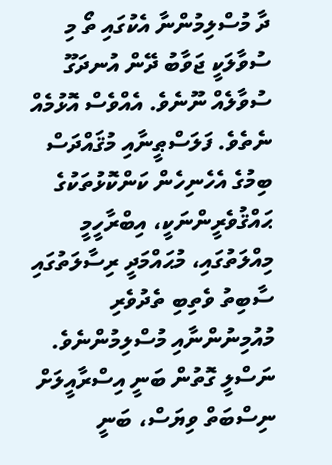ދާ މުސްލިމުންނާ އެކުގައި ތޯ މި ސުވާލަކީ ޖަވާބު ދޭން އުނދަގޫ ސުވާލެއް ނޫނެވެ. އެއްވެސް އޮޅުމެއް ނެތެވެ. ފަލަސްޠީނާއި މުޤައްދަސް ބިމުގެ އެހެނިހެން ކަންކޮޅުތަކުގެ ޙައްޤުވެރީންނަކީ، އިބްރާހީމީ މިއްލަތުގައި، މުޙައްމަދީ ރިސާލަތުގައި ސާބިތު ވެތިބި ތެދުވެރި މުއުމިނުންނާއި މުސްލިމުންނެވެ. ނަސްލީ ގޮތުން ބަނީ އިސްރާއީލަށް ނިސްބަތް ވިޔަސް، ބަނީ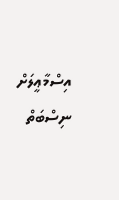އިސްމާޢީލަށް ނިސްބަތް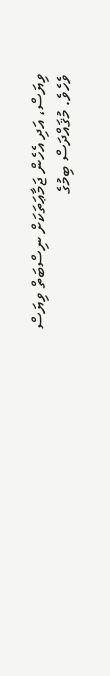ވިޔަސް، އަދި އެހެން ޖަމާޢަތަކަށް ނިސްބަތް ވިޔަސް ވެހެވެ. މުޤައްދަސް ބިމުގެ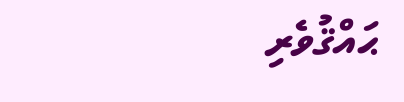ޙައްޤުވެރި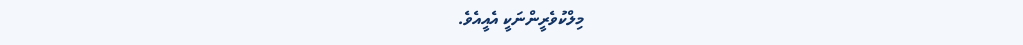މިލްކުވެރީންނަކީ އެއީއެވެ.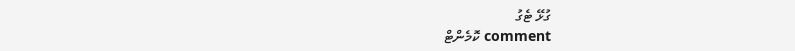ގުޅޭ ޓެގު
comment ކޮމެންޓް